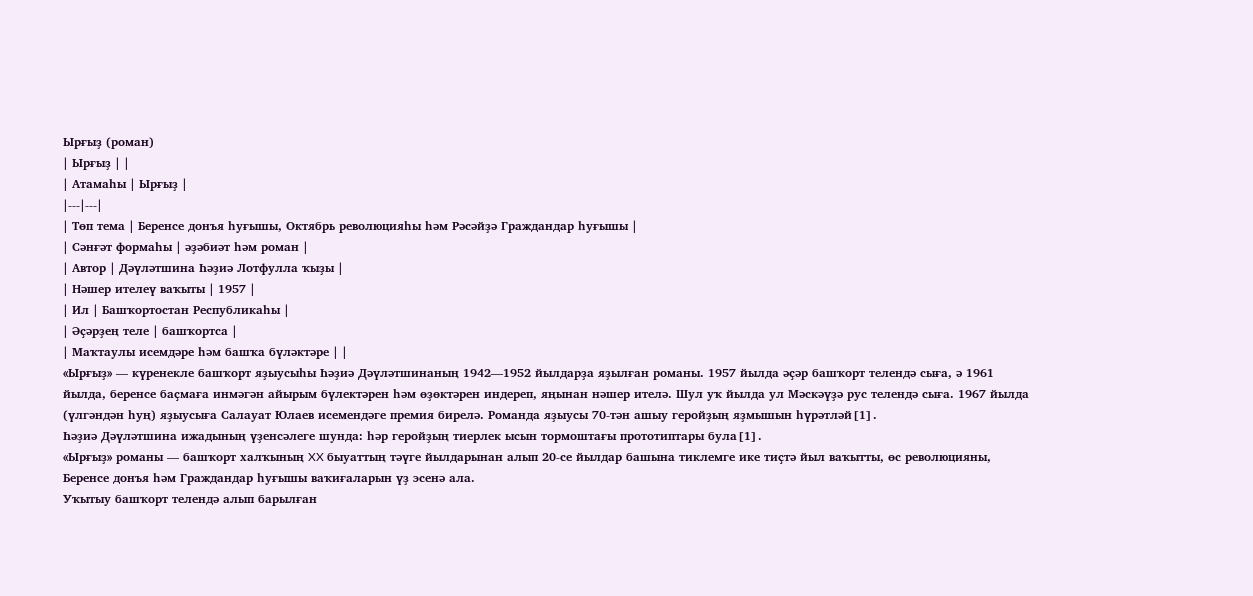Ырғыҙ (роман)
| Ырғыҙ | |
| Атамаһы | Ырғыҙ |
|---|---|
| Төп тема | Беренсе донъя һуғышы, Октябрь революцияһы һәм Рәсәйҙә Граждандар һуғышы |
| Сәнғәт формаһы | әҙәбиәт һәм роман |
| Автор | Дәүләтшина Һәҙиә Лотфулла ҡыҙы |
| Нәшер ителеү ваҡыты | 1957 |
| Ил | Башҡортостан Республикаһы |
| Әҫәрҙең теле | башҡортса |
| Маҡтаулы исемдәре һәм башҡа бүләктәре | |
«Ырғыҙ» — күренекле башҡорт яҙыусыһы Һәҙиә Дәүләтшинаның 1942—1952 йылдарҙа яҙылған романы. 1957 йылда әҫәр башҡорт телендә сыға, ә 1961 йылда, беренсе баҫмаға инмәгән айырым бүлектәрен һәм өҙөктәрен индереп, яңынан нәшер ителә. Шул уҡ йылда ул Мәскәүҙә рус телендә сыға. 1967 йылда (үлгәндән һуң) яҙыусыға Салауат Юлаев исемендәге премия бирелә. Романда яҙыусы 70-тән ашыу геройҙың яҙмышын һүрәтләй[1].
Һәҙиә Дәүләтшина ижадының үҙенсәлеге шунда: һәр геройҙың тиерлек ысын тормоштағы прототиптары була[1].
«Ырғыҙ» романы — башҡорт халҡының XX быуаттың тәүге йылдарынан алып 20-се йылдар башына тиклемге ике тиҫтә йыл ваҡытты, өс революцияны, Беренсе донъя һәм Граждандар һуғышы ваҡиғаларын үҙ эсенә ала.
Уҡытыу башҡорт телендә алып барылған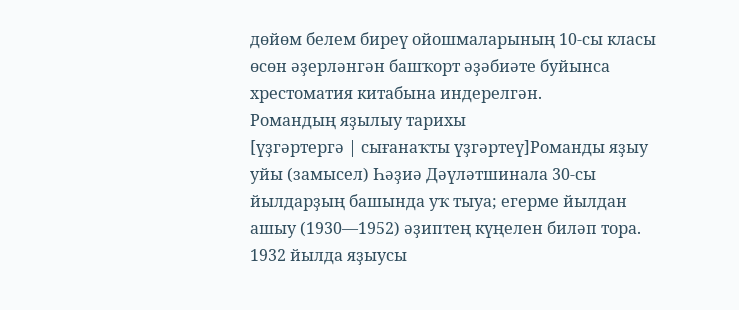дөйөм белем биреү ойошмаларының 10-сы класы өсөн әҙерләнгән башҡорт әҙәбиәте буйынса хрестоматия китабына индерелгән.
Романдың яҙылыу тарихы
[үҙгәртергә | сығанаҡты үҙгәртеү]Романды яҙыу уйы (замысел) Һәҙиә Дәүләтшинала 30-сы йылдарҙың башында уҡ тыуа; егерме йылдан ашыу (1930—1952) әҙиптең күңелен биләп тора. 1932 йылда яҙыусы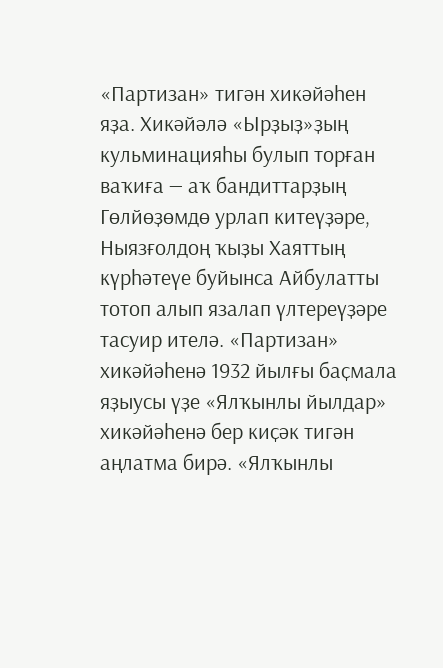«Партизан» тигән хикәйәһен яҙа. Хикәйәлә «Ырҙыҙ»ҙың кульминацияһы булып торған ваҡиға — аҡ бандиттарҙың Гөлйөҙөмдө урлап китеүҙәре, Ныязғолдоң ҡыҙы Хаяттың күрһәтеүе буйынса Айбулатты тотоп алып язалап үлтереүҙәре тасуир ителә. «Партизан» хикәйәһенә 1932 йылғы баҫмала яҙыусы үҙе «Ялҡынлы йылдар» хикәйәһенә бер киҫәк тигән аңлатма бирә. «Ялҡынлы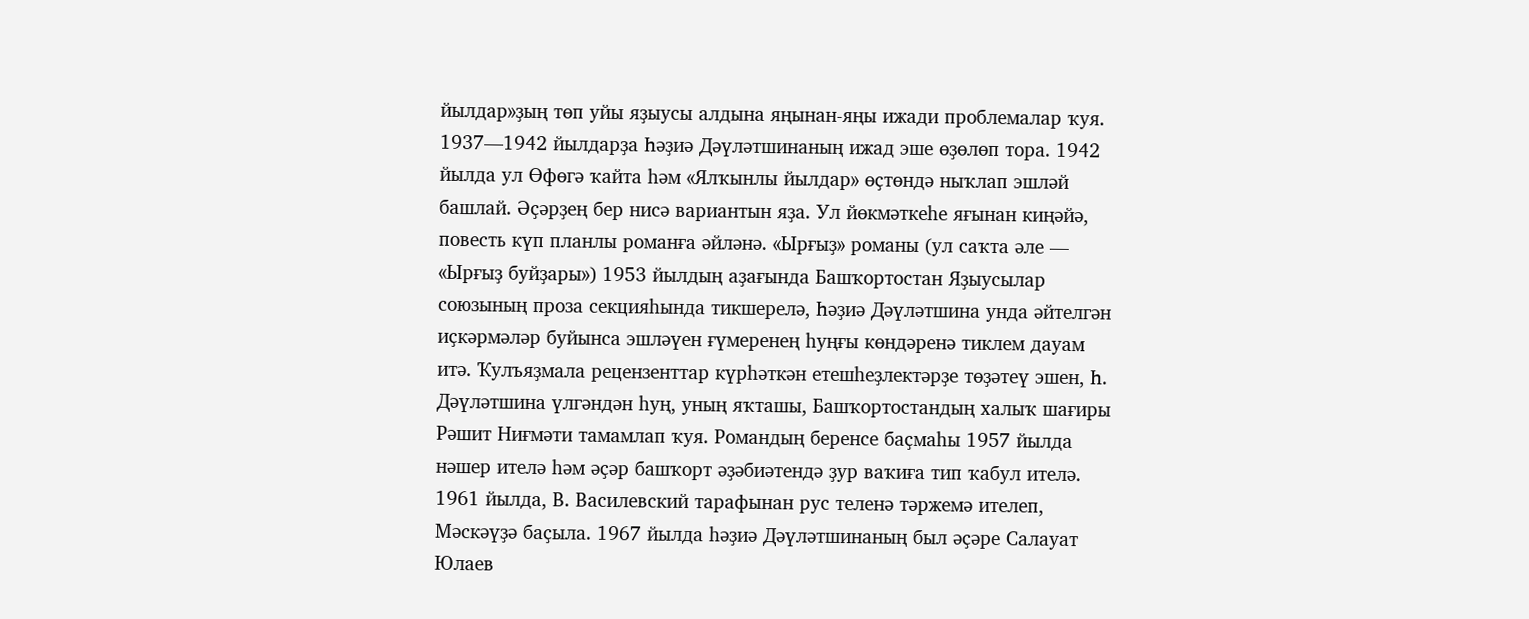йылдар»ҙың төп уйы яҙыусы алдына яңынан-яңы ижади проблемалар ҡуя. 1937—1942 йылдарҙа Һәҙиә Дәүләтшинаның ижад эше өҙөлөп тора. 1942 йылда ул Өфөгә ҡайта һәм «Ялҡынлы йылдар» өҫтөндә ныҡлап эшләй башлай. Әҫәрҙең бер нисә вариантын яҙа. Ул йөкмәткеһе яғынан киңәйә, повесть күп планлы романға әйләнә. «Ырғыҙ» романы (ул саҡта әле — «Ырғыҙ буйҙары») 1953 йылдың аҙағында Башҡортостан Яҙыусылар союзының проза секцияһында тикшерелә, Һәҙиә Дәүләтшина унда әйтелгән иҫкәрмәләр буйынса эшләүен ғүмеренең һуңғы көндәренә тиклем дауам итә. Ҡулъяҙмала рецензенттар күрһәткән етешһеҙлектәрҙе төҙәтеү эшен, Һ. Дәүләтшина үлгәндән һуң, уның яҡташы, Башҡортостандың халыҡ шағиры Рәшит Ниғмәти тамамлап ҡуя. Романдың беренсе баҫмаһы 1957 йылда нәшер ителә һәм әҫәр башҡорт әҙәбиәтендә ҙур ваҡиға тип ҡабул ителә. 1961 йылда, В. Василевский тарафынан рус теленә тәржемә ителеп, Мәскәүҙә баҫыла. 1967 йылда һәҙиә Дәүләтшинаның был әҫәре Салауат Юлаев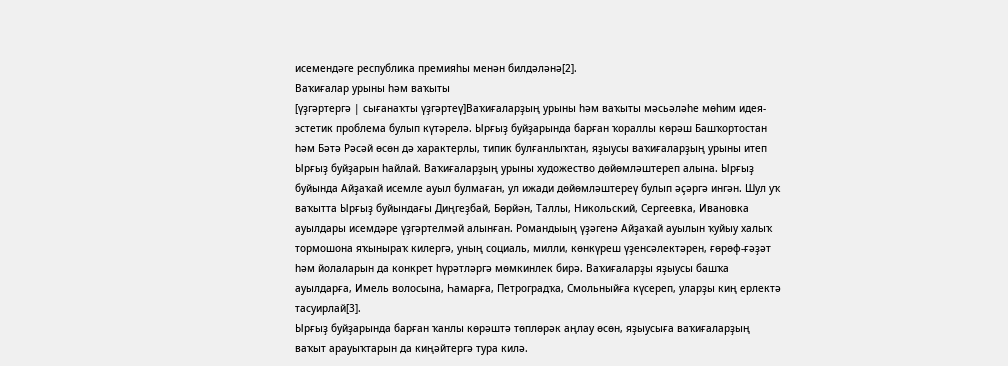исемендәге республика премияһы менән билдәләнә[2].
Ваҡиғалар урыны һәм ваҡыты
[үҙгәртергә | сығанаҡты үҙгәртеү]Ваҡиғаларҙың урыны һәм ваҡыты мәсьәләһе мөһим идея-эстетик проблема булып күтәрелә. Ырғыҙ буйҙарында барған ҡораллы көрәш Башҡортостан һәм Бәтә Рәсәй өсөн дә характерлы, типик булғанлыҡтан, яҙыусы ваҡиғаларҙың урыны итеп Ырғыҙ буйҙарын һайлай. Ваҡиғаларҙың урыны художество дөйөмләштереп алына. Ырғыҙ буйында Айҙаҡай исемле ауыл булмаған, ул ижади дөйөмләштереү булып әҫәргә ингән. Шул уҡ ваҡытта Ырғыҙ буйындағы Диңгеҙбай, Бөрйән, Таллы, Никольский, Сергеевка, Ивановка ауылдары исемдәре үҙгәртелмәй алынған. Романдыың үҙәгенә Айҙаҡай ауылын ҡуйыу халыҡ тормошона яҡыныраҡ килергә, уның социаль, милли, көнкүреш үҙенсәлектәрен, ғөрөф-ғәҙәт һәм йолаларын да конкрет һүрәтләргә мөмкинлек бирә. Ваҡиғаларҙы яҙыусы башҡа ауылдарға, Имель волосына, Һамарға, Петроградҡа, Смольныйға күсереп, уларҙы киң ерлектә тасуирлай[3].
Ырғыҙ буйҙарында барған ҡанлы көрәштә төплөрәк аңлау өсөн, яҙыусыға ваҡиғаларҙың ваҡыт арауыҡтарын да киңәйтергә тура килә.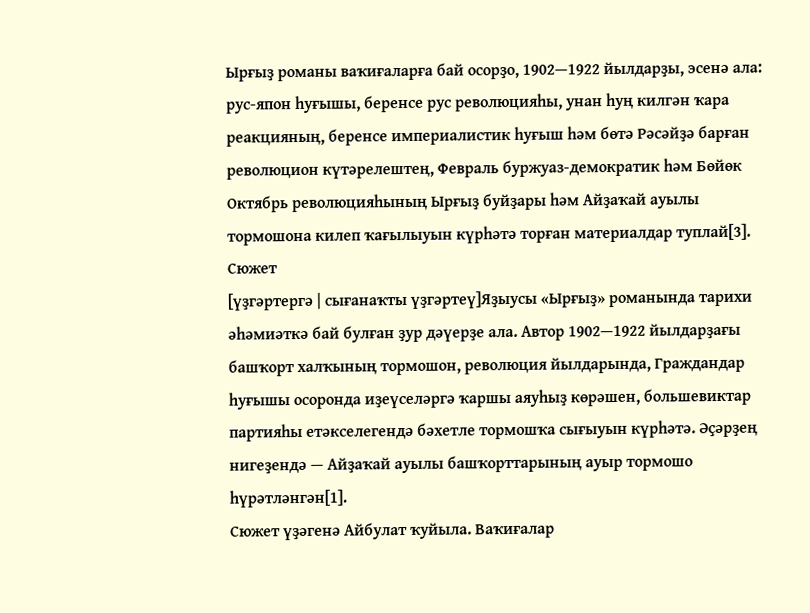Ырғыҙ романы ваҡиғаларға бай осорҙо, 1902—1922 йылдарҙы, эсенә ала: рус-япон һуғышы, беренсе рус революцияһы, унан һуң килгән ҡара реакцияның, беренсе империалистик һуғыш һәм бөтә Рәсәйҙә барған революцион күтәрелештең, Февраль буржуаз-демократик һәм Бөйөк Октябрь революцияһының Ырғыҙ буйҙары һәм Айҙаҡай ауылы тормошона килеп ҡағылыуын күрһәтә торған материалдар туплай[3].
Сюжет
[үҙгәртергә | сығанаҡты үҙгәртеү]Яҙыусы «Ырғыҙ» романында тарихи әһәмиәткә бай булған ҙур дәүерҙе ала. Автор 1902—1922 йылдарҙағы башҡорт халҡының тормошон, революция йылдарында, Граждандар һуғышы осоронда иҙеүселәргә ҡаршы аяуһыҙ көрәшен, большевиктар партияһы етәкселегендә бәхетле тормошҡа сығыуын күрһәтә. Әҫәрҙең нигеҙендә — Айҙаҡай ауылы башҡорттарының ауыр тормошо һүрәтләнгән[1].
Сюжет үҙәгенә Айбулат ҡуйыла. Ваҡиғалар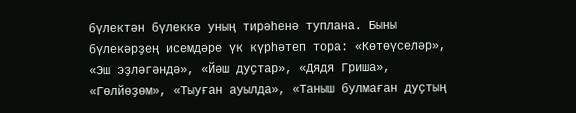бүлектән бүлеккә уның тирәһенә туплана. Быны бүлекәрҙең исемдәре үк күрһәтеп тора: «Көтөүселәр», «Эш эҙләгәндә», «Йәш дуҫтар», «Дядя Гриша», «Гөлйөҙөм», «Тыуған ауылда», «Таныш булмаған дуҫтың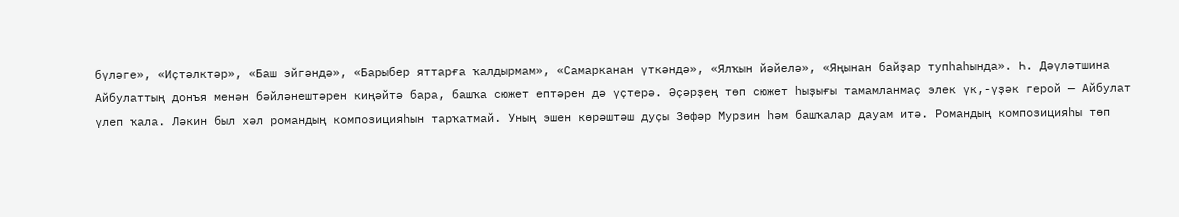бүләге», «Иҫтәлктәр», «Баш эйгәндә», «Барыбер яттарға ҡалдырмам», «Самарканан үткәндә», «Ялҡын йәйелә», «Яңынан байҙар тупһаһында». Һ. Дәүләтшина Айбулаттың донъя менән бәйләнештәрен киңәйтә бара, башҡа сюжет ептәрен дә үҫтерә. Әҫәрҙең төп сюжет һыҙығы тамамланмаҫ элек үк,-үҙәк герой — Айбулат үлеп ҡала. Ләкин был хәл романдың композицияһын тарҡатмай. Уның эшен көрәштәш дуҫы Зөфәр Мурзин һәм башҡалар дауам итә. Романдың композицияһы төп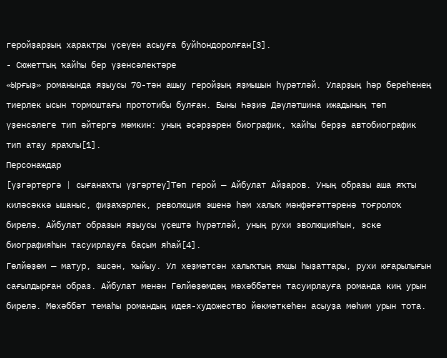геройҙарҙың характры үҫеүен асыуға буйһондоролған[3].
- Сюжеттың ҡайһы бер үҙенсәлектәре
«Ырғыҙ» романында яҙыусы 70-тән ашыу геройҙың яҙмышын һүрәтләй. Уларҙың һәр береһенең тиерлек ысын тормоштағы прототибы булған. Быны Һәҙиә Дәүләтшина ижадының төп үҙенсәлеге тип әйтергә мөмкин: уның әҫәрҙәрен биографик, ҡайһы берҙә автобиографик тип атау яраҡлы[1].
Персонаждар
[үҙгәртергә | сығанаҡты үҙгәртеү]Төп герой — Айбулат Айҙаров. Уның образы аша яҡты киләсәккә ышаныс, фиҙаҡәрлек, революция эшенә һәм халыҡ мәнфәғәттәренә тоғролоҡ бирелә. Айбулат образын яҙыусы үҫештә һүрәтләй, уның рухи эволюцияһын, эске биографияһын тасуирлауға баҫым яһай[4].
Гөлйөҙөм — матур, эшсән, ҡыйыу. Ул хеҙмәтсән халыҡтың яҡшы һыҙаттары, рухи юғарылығын сағылдырған образ. Айбулат менән Гөлйөҙөмдөң мәхәббәтен тасуирлауға романда киң урын бирелә. Мөхәббәт темаһы романдың идея-художество йөкмәткеһен асыуҙа мөһим урын тота.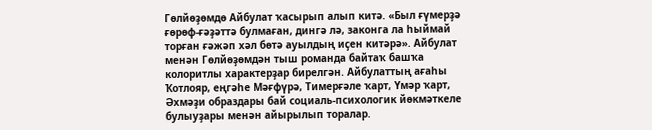Гөлйөҙөмдө Айбулат ҡасырып алып китә. «Был ғүмерҙә ғөрөф-ғәҙәттә булмаған, дингә лә, законга ла һыймай торған ғәжәп хәл бөтә ауылдың иҫен китәрә». Айбулат менән Гөлйөҙөмдән тыш романда байтаҡ башҡа колоритлы характерҙар бирелгән. Айбулаттың ағаһы Ҡотлояр, еңгәһе Мәғфүрә, Тимерғәле ҡарт, Үмәр ҡарт, Әхмәҙи образдары бай социаль-психологик йөкмәткеле булыуҙары менән айырылып торалар.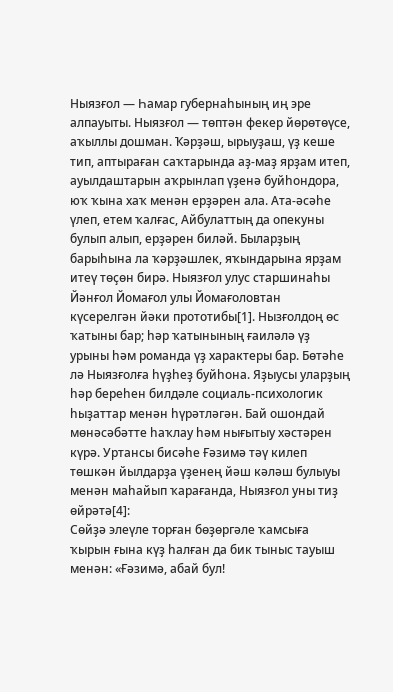Ныязғол — Һамар губернаһының иң эре алпауыты. Ныязғол — төптән фекер йөрөтөүсе, аҡыллы дошман. Ҡәрҙәш, ырыуҙаш, үҙ кеше тип, аптыраған саҡтарында аҙ-маҙ ярҙам итеп, ауылдаштарын аҡрынлап үҙенә буйһондора, юҡ ҡына хаҡ менән ерҙәрен ала. Ата-әсәһе үлеп, етем ҡалғас, Айбулаттың да опекуны булып алып, ерҙәрен биләй. Быларҙың барыһына ла ҡәрҙәшлек, яҡындарына ярҙам итеү төҫөн бирә. Ныязғол улус старшинаһы Йәнғол Йомағол улы Йомағоловтан күсерелгән йәки прототибы[1]. Нызғолдоң өс ҡатыны бар; һәр ҡатынының ғаиләлә үҙ урыны һәм романда үҙ характеры бар. Бөтәһе лә Ныязғолға һүҙһеҙ буйһона. Яҙыусы уларҙың һәр береһен билдәле социаль-психологик һыҙаттар менән һүрәтләгән. Бай ошондай мөнәсәбәтте һаҡлау һәм нығытыу хәстәрен күрә. Уртансы бисәһе Ғәзимә тәү килеп төшкән йылдарҙа үҙенең йәш кәләш булыуы менән маһайып ҡарағанда, Ныязғол уны тиҙ өйрәтә[4]:
Сөйҙә элеүле торған бөҙөргәле ҡамсыға ҡырын ғына күҙ һалған да бик тыныс тауыш менән: «Ғәзимә, абай бул!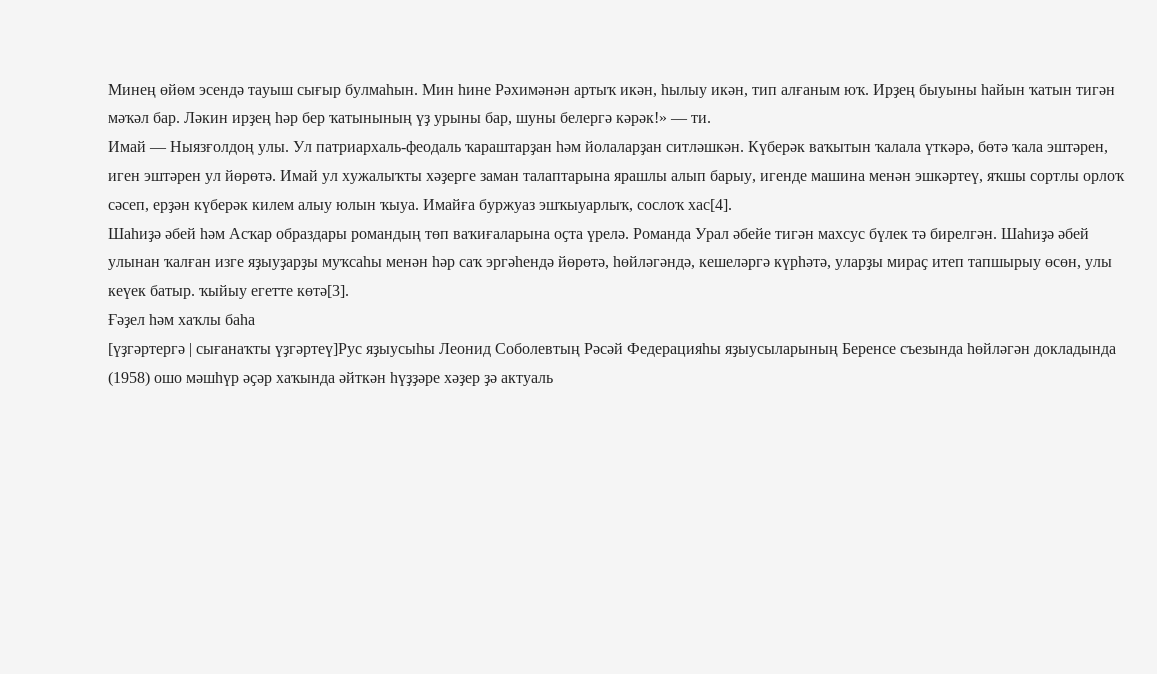Минең өйөм эсендә тауыш сығыр булмаһын. Мин һине Рәхимәнән артыҡ икән, һылыу икән, тип алғаным юҡ. Ирҙең быуыны һайын ҡатын тигән мәҡәл бар. Ләкин ирҙең һәр бер ҡатынының үҙ урыны бар, шуны белергә кәрәк!» — ти.
Имай — Ныязғолдоң улы. Ул патриархаль-феодаль ҡараштарҙан һәм йолаларҙан ситләшкән. Күберәк ваҡытын ҡалала үткәрә, бөтә ҡала эштәрен, иген эштәрен ул йөрөтә. Имай ул хужалыҡты хәҙерге заман талаптарына ярашлы алып барыу, игенде машина менән эшкәртеү, яҡшы сортлы орлоҡ сәсеп, ерҙән күберәк килем алыу юлын ҡыуа. Имайға буржуаз эшҡыуарлыҡ, сослоҡ хас[4].
Шаһиҙә әбей һәм Асҡар образдары романдың төп ваҡиғаларына оҫта үрелә. Романда Урал әбейе тигән махсус бүлек тә бирелгән. Шаһиҙә әбей улынан ҡалған изге яҙыуҙарҙы муҡсаһы менән һәр саҡ эргәһендә йөрөтә, һөйләгәндә, кешеләргә күрһәтә, уларҙы мираҫ итеп тапшырыу өсөн, улы кеүек батыр. ҡыйыу егетте көтә[3].
Ғәҙел һәм хаҡлы баһа
[үҙгәртергә | сығанаҡты үҙгәртеү]Рус яҙыусыһы Леонид Соболевтың Рәсәй Федерацияһы яҙыусыларының Беренсе съезында һөйләгән докладында (1958) ошо мәшһүр әҫәр хаҡында әйткән һүҙҙәре хәҙер ҙә актуаль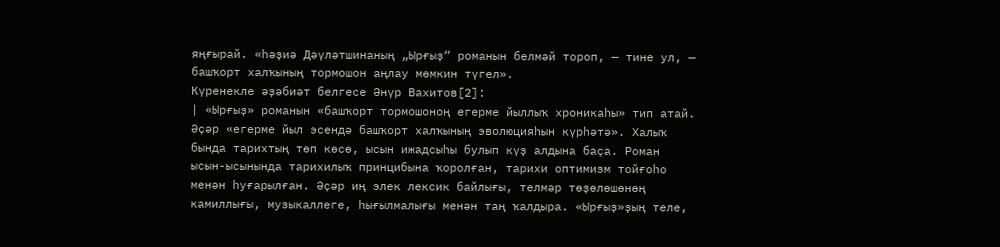яңғырай. «һәҙиә Дәүләтшинаның „Ырғыҙ“ романын белмәй тороп, — тине ул, — башҡорт халҡының тормошон аңлау мөмкин түгел».
Күренекле әҙәбиәт белгесе Әнүр Вахитов[2]:
| «Ырғыҙ» романын «башҡорт тормошоноң егерме йыллыҡ хроникаһы» тип атай. Әҫәр «егерме йыл эсендә башҡорт халҡының эволюцияһын күрһәтә». Халыҡ бында тарихтың төп көсө, ысын ижадсыһы булып күҙ алдына баҫа. Роман ысын-ысынында тарихилыҡ принцибына ҡоролған, тарихи оптимизм тойғоһо менән һуғарылған. Әҫәр иң элек лексик байлығы, телмәр төҙөлөшөнөң камиллығы, музыкаллеге, һығылмалығы менән таң ҡалдыра. «Ырғыҙ»ҙың теле,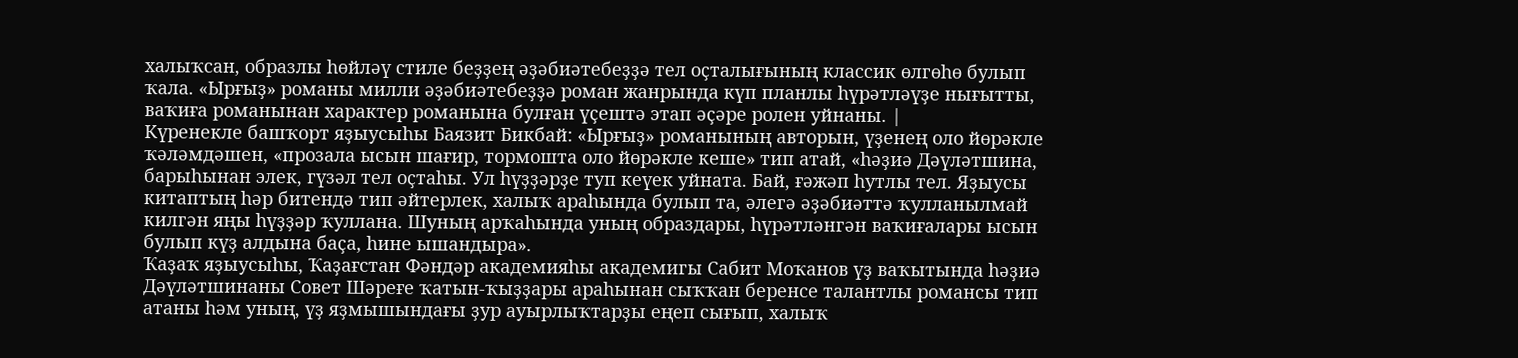халыҡсан, образлы һөйләү стиле беҙҙең әҙәбиәтебеҙҙә тел оҫталығының классик өлгөһө булып ҡала. «Ырғыҙ» романы милли әҙәбиәтебеҙҙә роман жанрында күп планлы һүрәтләүҙе нығытты, ваҡиға романынан характер романына булған үҫештә этап әҫәре ролен уйнаны. |
Күренекле башҡорт яҙыусыһы Баязит Бикбай: «Ырғыҙ» романының авторын, үҙенең оло йөрәкле ҡәләмдәшен, «прозала ысын шағир, тормошта оло йөрәкле кеше» тип атай, «һәҙиә Дәүләтшина, барыһынан элек, гүзәл тел оҫтаһы. Ул һүҙҙәрҙе туп кеүек уйната. Бай, ғәжәп һутлы тел. Яҙыусы китаптың һәр битендә тип әйтерлек, халыҡ араһында булып та, әлегә әҙәбиәттә ҡулланылмай килгән яңы һүҙҙәр ҡуллана. Шуның арҡаһында уның образдары, һүрәтләнгән ваҡиғалары ысын булып күҙ алдына баҫа, һине ышандыра».
Ҡаҙаҡ яҙыусыһы, Ҡаҙағстан Фәндәр академияһы академигы Сабит Моҡанов үҙ ваҡытында һәҙиә Дәүләтшинаны Совет Шәреғе ҡатын-ҡыҙҙары араһынан сыҡҡан беренсе талантлы романсы тип атаны һәм уның, үҙ яҙмышындағы ҙур ауырлыҡтарҙы еңеп сығып, халыҡ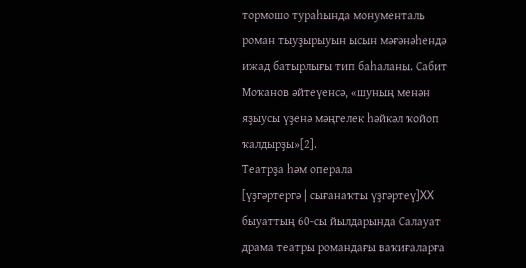тормошо тураһында монументаль роман тыуҙырыуын ысын мәғәнәһендә ижад батырлығы тип баһаланы. Сабит Моҡанов әйтеүенсә, «шуның менән яҙыусы үҙенә мәңгелек һәйкәл ҡойоп ҡалдырҙы»[2].
Театрҙа һәм операла
[үҙгәртергә | сығанаҡты үҙгәртеү]XX быуаттың 60-сы йылдарында Салауат драма театры романдағы ваҡиғаларға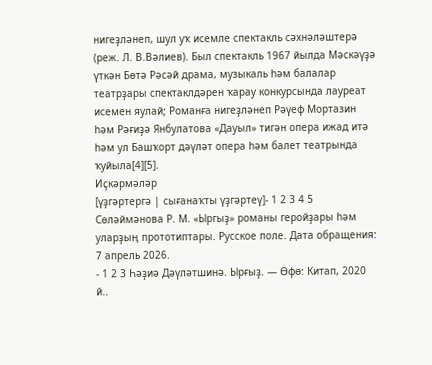нигеҙләнеп, шул уҡ исемле спектакль сәхнәләштерә (реж. Л. В.Вәлиев). Был спектакль 1967 йылда Мәскәүҙә үткән Бөтә Рәсәй драма, музыкаль һәм балалар театрҙары спектаклдәрен ҡарау конкурсында лауреат исемен яулай; Романға нигеҙләнеп Рәүеф Мортазин һәм Рәғиҙә Янбулатова «Дауыл» тигән опера ижад итә һәм ул Башҡорт дәүләт опера һәм балет театрында ҡуйыла[4][5].
Иҫкәрмәләр
[үҙгәртергә | сығанаҡты үҙгәртеү]- 1 2 3 4 5 Сөләймәнова Р. М. «Ыргыҙ» романы геройҙары һәм уларҙың прототиптары. Русское поле. Дата обращения: 7 апрель 2026.
- 1 2 3 Һәҙиә Дәүләтшинә. Ырғыҙ. — Өфө: Китап, 2020 й..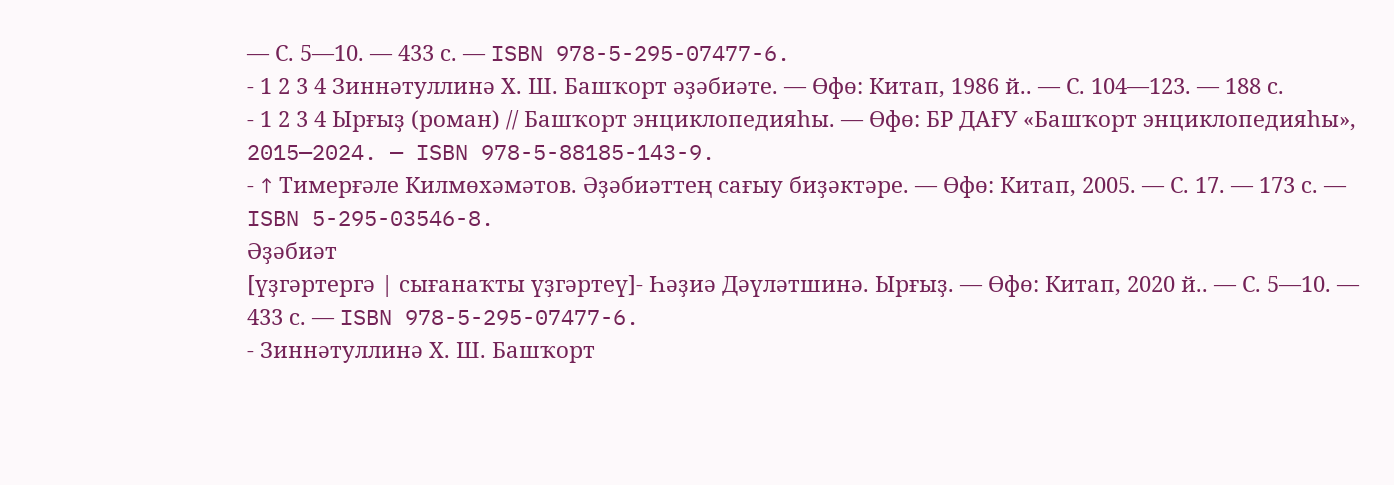— С. 5—10. — 433 с. — ISBN 978-5-295-07477-6.
- 1 2 3 4 Зиннәтуллинә Х. Ш. Башҡорт әҙәбиәте. — Өфө: Китап, 1986 й.. — С. 104—123. — 188 с.
- 1 2 3 4 Ырғыҙ (роман) // Башҡорт энциклопедияһы. — Өфө: БР ДАҒУ «Башҡорт энциклопедияһы», 2015—2024. — ISBN 978-5-88185-143-9.
- ↑ Тимерғәле Килмөхәмәтов. Әҙәбиәттең сағыу биҙәктәре. — Өфө: Китап, 2005. — С. 17. — 173 с. — ISBN 5-295-03546-8.
Әҙәбиәт
[үҙгәртергә | сығанаҡты үҙгәртеү]- Һәҙиә Дәүләтшинә. Ырғыҙ. — Өфө: Китап, 2020 й.. — С. 5—10. — 433 с. — ISBN 978-5-295-07477-6.
- Зиннәтуллинә Х. Ш. Башҡорт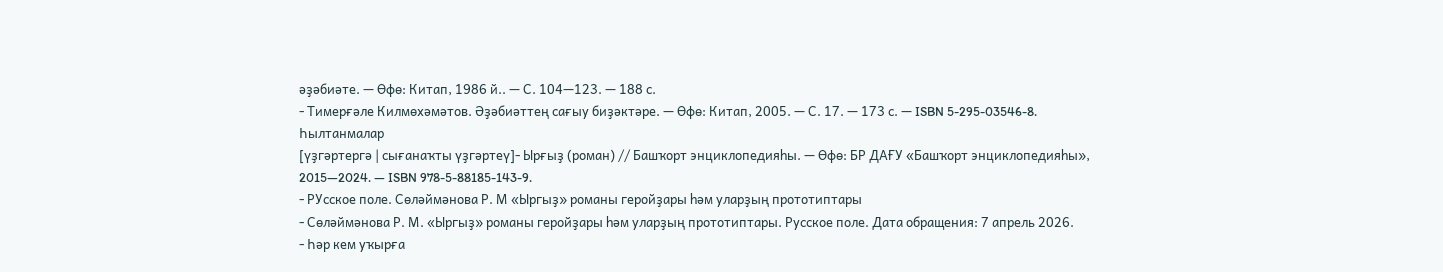әҙәбиәте. — Өфө: Китап, 1986 й.. — С. 104—123. — 188 с.
- Тимерғәле Килмөхәмәтов. Әҙәбиәттең сағыу биҙәктәре. — Өфө: Китап, 2005. — С. 17. — 173 с. — ISBN 5-295-03546-8.
Һылтанмалар
[үҙгәртергә | сығанаҡты үҙгәртеү]- Ырғыҙ (роман) // Башҡорт энциклопедияһы. — Өфө: БР ДАҒУ «Башҡорт энциклопедияһы», 2015—2024. — ISBN 978-5-88185-143-9.
- РУсское поле. Сөләймәнова Р. М «Ыргыҙ» романы геройҙары һәм уларҙың прототиптары
- Сөләймәнова Р. М. «Ыргыҙ» романы геройҙары һәм уларҙың прототиптары. Русское поле. Дата обращения: 7 апрель 2026.
- Һәр кем уҡырға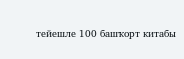тейешле 100 башҡорт китабы